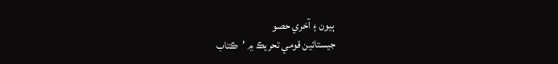ٻيون ۽ آخري حصو
جيستائين قومي تحريڪ ۾ ’ڪتاب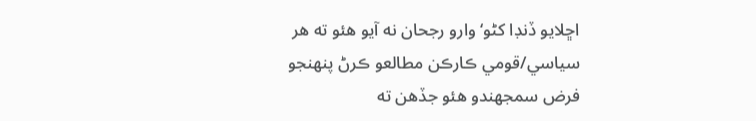اڇلايو ڏنڊا کڻو‘ وارو رجحان نه آيو ھئو ته ھر سياسي/قومي ڪارڪن مطالعو ڪرڻ پنھنجو فرض سمجھندو ھئو جڏھن ته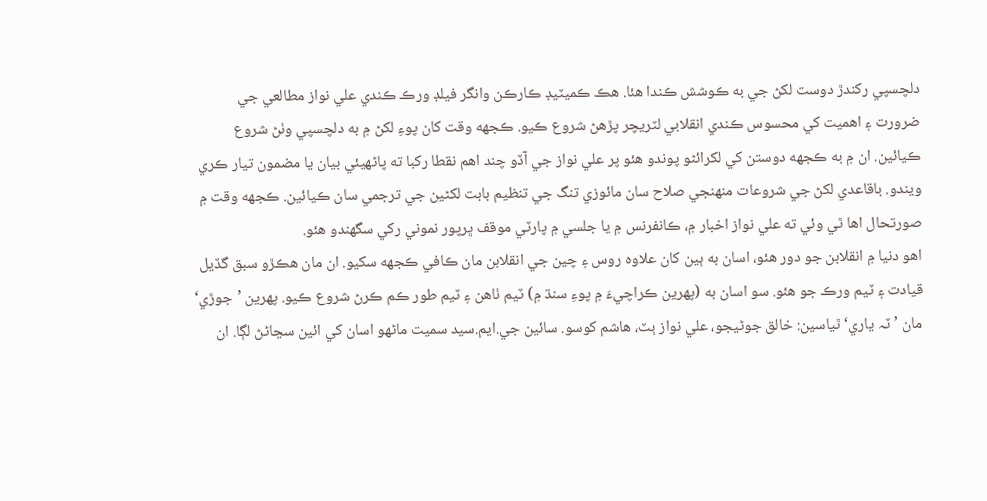دلچسپي رکندڙ دوست لکڻ جي به ڪوشش ڪندا ھئا. ھڪ ڪميٽيڊ ڪارڪن وانگر فيلڊ ورڪ ڪندي علي نواز مطالعي جي ضرورت ۽ اھميت کي محسوس ڪندي انقلابي لٽريچر پڙھڻ شروع ڪيو. ڪجهه وقت کان پوءِ لکڻ ۾ به دلچسپي وٺڻ شروع ڪيائين. ان ۾ به ڪجهه دوستن کي لکرائڻو پوندو ھئو پر علي نواز جي آڏو چند اھم نقطا رکبا ته پاڻھيئي بيان يا مضمون تيار ڪري ويندو. باقاعدي لکڻ جي شروعات منھنجي صلاح سان مائوزي تنگ جي تنظيم بابت لکڻين جي ترجمي سان ڪيائين. ڪجهه وقت ۾ صورتحال اھا ٿي وئي ته علي نواز اخبار ۾، ڪانفرنس ۾ يا جلسي ۾ پارٽي موقف ڀرپور نموني رکي سگھندو ھئو.
اھو دنيا ۾ انقلابن جو دور ھئو، اسان به ٻين کان علاوہ روس ۽ چين جي انقلابن مان ڪافي ڪجهه سکيو. ان مان ھڪڙو سبق گڏيل قيادت ۽ ٽيم ورڪ جو ھئو. سو اسان به (پھرين ڪراچيءَ ۾ پوءِ سنڌ ۾) ٽيم ٺاھن ۽ ٽيم طور ڪم ڪرڻ شروع ڪيو. پھرين ’جوڙي‘ مان ’ٽہ ياري‘ ٿياسين: خالق جوڻيجو، علي نواز ٻٽ، ھاشم کوسو. سائين جي.ايم.سيد سميت ماڻھو اسان کي ائين سڃاڻڻ لڳا. ان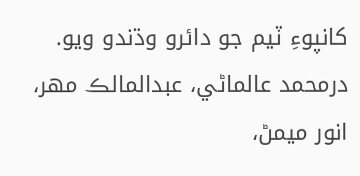کانپوءِ ٽيم جو دائرو وڌندو ويو. درمحمد عالماڻي، عبدالمالڪ مھر، انور ميمڻ،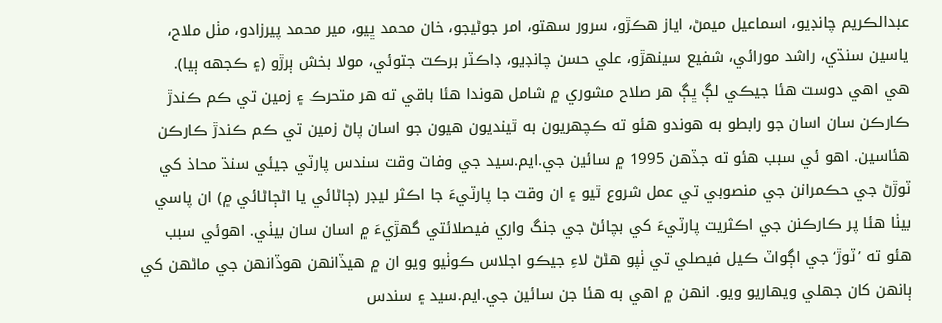عبدالڪريم چانڊيو، اسماعيل ميمڻ، اياز ھڪڙو، سرور سھتو، امر جوڻيجو، خان محمد ڀيو، مير محمد پيرزادو، مٺل ملاح، ياسين سنڌي، راشد مورائي، شفيع سينھڙو، علي حسن چانڊيو، ڊاڪٽر برڪت جتوئي، مولا بخش ٻرڙو (۽ ڪجهه ٻيا).
ھي اھي دوست ھئا جيڪي لڳ ڀڳ ھر صلاح مشوري ۾ شامل ھوندا ھئا باقي ته ھر متحرڪ ۽ زمين تي ڪم ڪندڙ ڪارڪن سان اسان جو رابطو به ھوندو ھئو ته ڪچھريون به ٿينديون ھيون جو اسان پاڻ زمين تي ڪم ڪندڙ ڪارڪن ھئاسين. اھو ئي سبب ھئو ته جڏھن 1995 ۾ سائين جي.ايم.سيد جي وفات وقت سندس پارٽي جيئي سنڌ محاذ کي ٽوڙڻ جي حڪمرانن جي منصوبي تي عمل شروع ٿيو ۽ ان وقت جا پارٽيءَ جا اڪثر ليڊر (ڄاڻائي يا اڻڄاڻائي ۾) ان پاسي بيٺا ھئا پر ڪارڪنن جي اڪثريت پارٽيءَ کي بچائڻ جي جنگ واري فيصلائتي گھڙيءَ ۾ اسان سان بيٺي. اھوئي سبب ھئو ته ’ٽوڙ‘ جي اڳواٽ ڪيل فيصلي تي ٺپو ھڻڻ لاءِ جيڪو اجلاس ڪوٺيو ويو ان ۾ ھيڏانھن ھوڏانھن جي ماڻھن کي ٻانھن کان جھلي ويھاريو ويو. انھن ۾ اھي به ھئا جن سائين جي.ايم.سيد ۽ سندس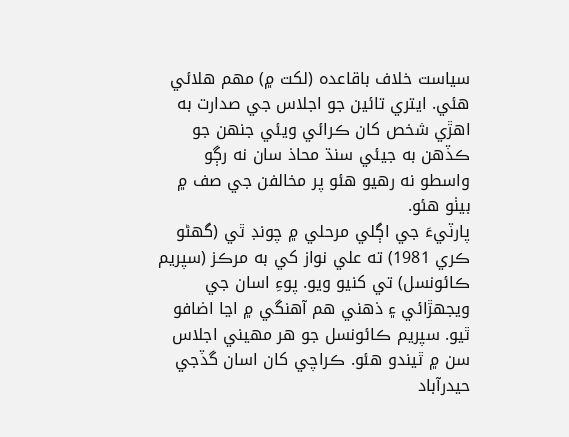سياست خلاف باقاعدہ (لکت ۾) مھم ھلائي ھئي. ايتري تائين جو اجلاس جي صدارت به اھڙي شخص کان ڪرائي ويئي جنھن جو ڪڏھن به جيئي سنڌ محاذ سان نه رڳو واسطو نه رھيو ھئو پر مخالفن جي صف ۾ بيٺو ھئو.
پارٽيءَ جي اڳلي مرحلي ۾ چونڊ ٿي (گھڻو ڪري 1981) ته علي نواز کي به مرڪز (سپريم ڪائونسل) تي کنيو ويو. پوءِ اسان جي ويجھڙائي ۽ ذھني ھم آھنگي ۾ اڃا اضافو ٿيو. سپريم ڪائونسل جو ھر مھيني اجلاس سن ۾ ٿيندو ھئو. ڪراچي کان اسان گڏجي حيدرآباد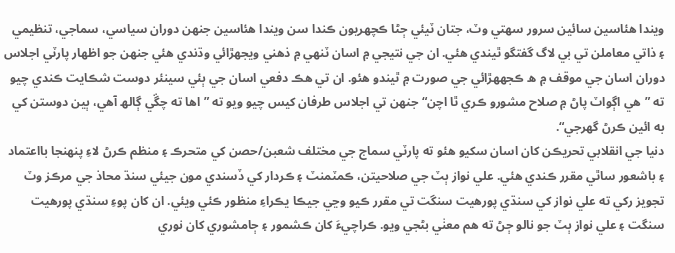ويندا ھئاسين سائين سرور سھتي وٽ، جتان ٽيئي ڄڻا ڪچھريون ڪندا سن ويندا ھئاسين جنھن دوران سياسي، سماجي، تنظيمي ۽ ذاتي معاملن تي بي لاگ گفتگو ٿيندي ھئي. ان جي نتيجي ۾ اسان ٽنھي ۾ ذھني ويجھڙائي وڌندي ھئي جنھن جو اظھار پارٽي اجلاس دوران اسان جي موقف ۾ ھ ڪجههڙائي جي صورت ۾ ٿيندو ھئو. ان تي ھڪ دفعي اسان جي ٻئي سينئر دوست شڪايت ڪندي چيو ته ”ھي اڳواٽ پاڻ ۾ صلاح مشورو ڪري ٿا اچن“ جنھن تي اجلاس طرفان کيس چيو ويو ته ”اھا ته چڱي ڳالھ آھي، ٻين دوستن کي به ائين ڪرڻ گھرجي“.
دنيا جي انقلابي تحريڪن کان اسان سکيو ھئو ته پارٽي سماج جي مختلف شعبن/حصن کي متحرڪ ۽ منظم ڪرڻ لاءِ پنھنجا بااعتماد ۽ باشعور ساٿي مقرر ڪندي ھئي. علي نواز ٻٽ جي صلاحيتن، ڪمٽمنٽ ۽ ڪردار کي ڏسندي مون جيئي سنڌ محاذ جي مرڪز وٽ تجويز رکي ته علي نواز کي سنڌي پورھيت سنگت تي مقرر ڪيو وڃي جيڪا يڪراءِ منظور ڪئي ويئي. ان کان پوءِ سنڌي پورھيت سنگت ۽ علي نواز ٻٽ جو نالو ڄڻ ته ھم معنٰي بڻجي ويو. ڪراچيءَ کان ڪشمور ۽ ڄامشوري کان نوري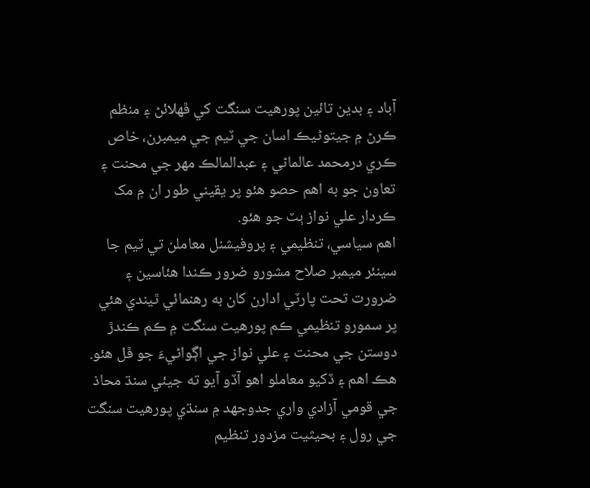آباد ۽ بدين تائين پورھيت سنگت کي ڦھلائڻ ۽ منظم ڪرڻ ۾ جيتوڻيڪ اسان جي ٽيم جي ميمبرن، خاص ڪري درمحمد عالماڻي ۽ عبدالمالڪ مھر جي محنت ۽ تعاون جو به اھم حصو ھئو پر يقيني طور ان ۾ مک ڪردار علي نواز ٻٽ جو ھئو.
اھم سياسي، تنظيمي ۽ پروفيشنل معاملن تي ٽيم جا سينئر ميمبر صلاح مشورو ضرور ڪندا ھئاسين ۽ ضرورت تحت پارٽي ادارن کان به رھنمائي ٿيندي ھئي پر سمورو تنظيمي ڪم پورھيت سنگت ۾ ڪم ڪندڙ دوستن جي محنت ۽ علي نواز جي اڳواڻيءَ جو ڦل ھئو. ھڪ اھم ۽ ڏکيو معاملو اھو آڏو آيو ته جيئي سنڌ محاذ جي قومي آزادي واري جدوجھد ۾ سنڌي پورھيت سنگت جي رول ۽ بحيثيت مزدور تنظيم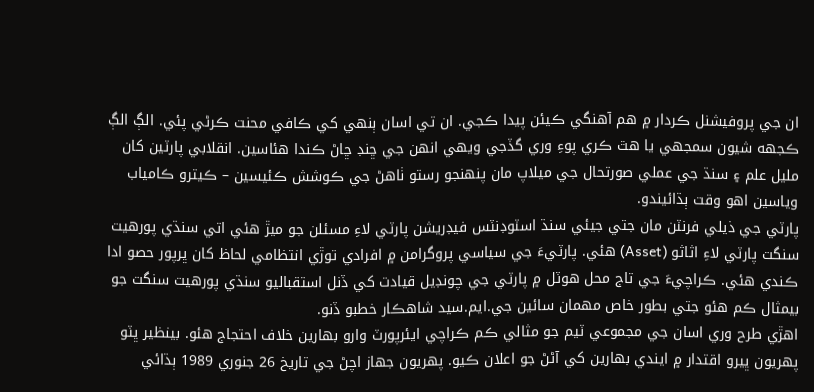ان جي پروفيشنل ڪردار ۾ ھم آھنگي ڪيئن پيدا ڪجي. ان تي اسان ٻنھي کي ڪافي محنت ڪرڻي پئي. الڳ الڳ ڪجهه شيون سمجھي يا ھٿ ڪري پوءِ وري گڏجي ويھي انھن جي ڇنڊ ڇاڻ ڪندا ھئاسين. انقلابي پارٽين کان مليل علم ۽ سنڌ جي عملي صورتحال جي ميلاپ مان پنھنجو رستو ٺاھڻ جي ڪوشش ڪئيسين – ڪيترو ڪامياب وياسين اھو وقت ٻڌائيندو.
پارٽي جي ذيلي فرنٽن مان جتي جيئي سنڌ اسٽوڊنٽس فيڊريشن پارٽي لاءِ مسئلن جو ميڙ ھئي اتي سنڌي پورھيت سنگت پارٽي لاءِ اثاثو (Asset) ھئي. پارٽيءَ جي سياسي پروگرامن ۾ افرادي توڙي انتظامي لحاظ کان ڀرپور حصو ادا ڪندي ھئي. ڪراچيءَ جي تاج محل ھوٽل ۾ پارٽي جي چونڊيل قيادت کي ڏنل استقباليو سنڌي پورھيت سنگت جو بيمثال ڪم ھئو جتي بطور خاص مھمان سائين جي.ايم.سيد شاھڪار خطبو ڏنو.
اھڙي طرح وري اسان جي مجموعي ٽيم جو مثالي ڪم ڪراچي ايئرپورٽ وارو بھارين خلاف احتجاج ھئو. بينظير ڀٽو پھريون ڀيرو اقتدار ۾ ايندي بھارين کي آڻڻ جو اعلان ڪيو. پھريون جھاز اچڻ جي تاريخ 26 جنوري 1989 ٻڌائي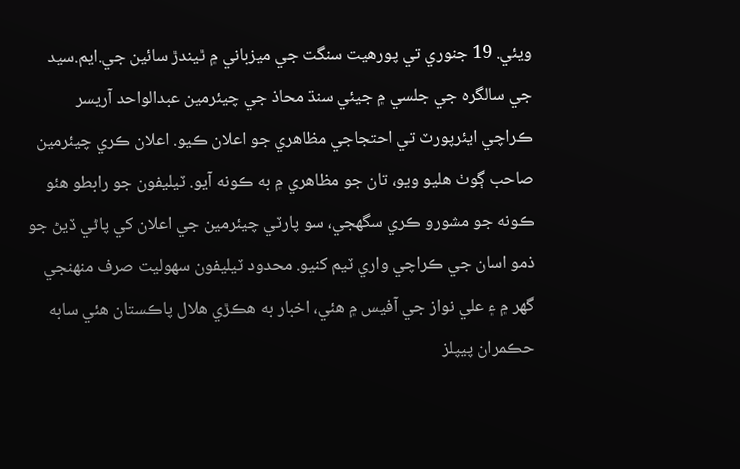ويئي. 19 جنوري تي پورھيت سنگت جي ميزباني ۾ ٿيندڙ سائين جي.ايم.سيد جي سالگرہ جي جلسي ۾ جيئي سنڌ محاذ جي چيئرمين عبدالواحد آريسر ڪراچي ايئرپورٽ تي احتجاجي مظاھري جو اعلان ڪيو. اعلان ڪري چيئرمين صاحب ڳوٺ ھليو ويو، تان جو مظاھري ۾ به ڪونه آيو. ٽيليفون جو رابطو ھئو ڪونه جو مشورو ڪري سگھجي، سو پارٽي چيئرمين جي اعلان کي پاڻي ڏيڻ جو ذمو اسان جي ڪراچي واري ٽيم کنيو. محدود ٽيليفون سھوليت صرف منھنجي گھر ۾ ۽ علي نواز جي آفيس ۾ ھئي، اخبار به ھڪڙي ھلال پاڪستان ھئي سابه حڪمران پيپلز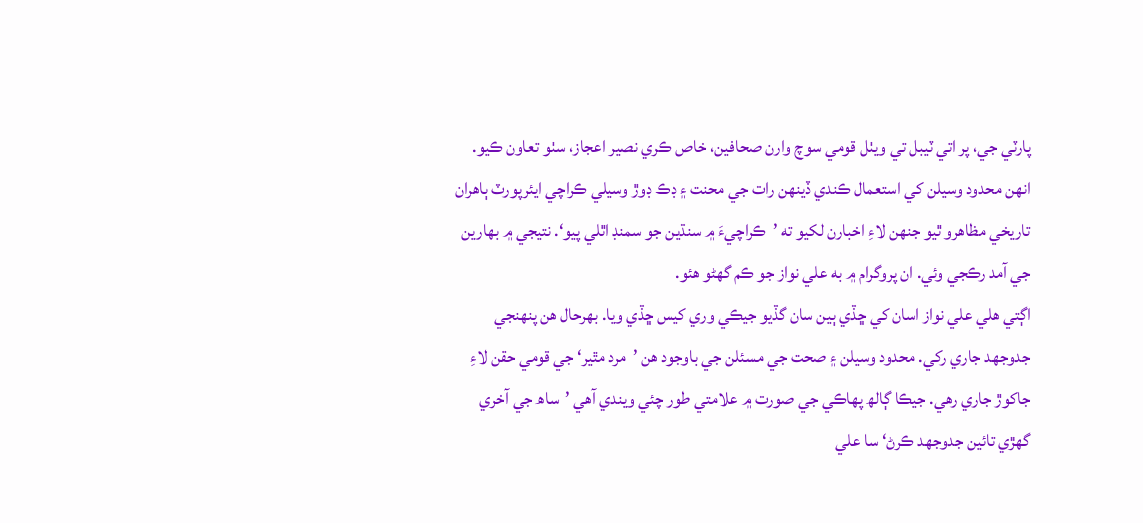پارٽي جي، پر اتي ٽيبل تي ويٺل قومي سوچ وارن صحافين، خاص ڪري نصير اعجاز، سٺو تعاون ڪيو. انھن محدود وسيلن کي استعمال ڪندي ڏينھن رات جي محنت ۽ ڊڪ ڊوڙ وسيلي ڪراچي ايئرپورٽ ٻاھران تاريخي مظاھرو ٿيو جنھن لاءِ اخبارن لکيو ته ’ڪراچيءَ ۾ سنڌين جو سمنڊ اٿلي پيو‘. نتيجي ۾ بھارين جي آمد رڪجي وئي. ان پروگرام ۾ به علي نواز جو ڪم گھڻو ھئو.
اڳتي ھلي علي نواز اسان کي ڇڏي ٻين سان گڏيو جيڪي وري کيس ڇڏي ويا. بھرحال ھن پنھنجي جدوجھد جاري رکي. محدود وسيلن ۽ صحت جي مسئلن جي باوجود ھن ’مرد مٿير‘ جي قومي حقن لاءِ جاکوڙ جاري رھي. جيڪا ڳالھ پھاڪي جي صورت ۾ علامتي طور چئي ويندي آھي ’ساھ جي آخري گھڙي تائين جدوجھد ڪرڻ‘ سا علي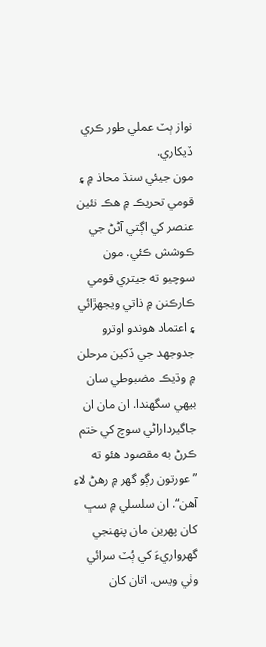نواز ٻٽ عملي طور ڪري ڏيکاري.
مون جيئي سنڌ محاذ ۾ ۽ قومي تحريڪ ۾ ھڪ نئين عنصر کي اڳتي آڻڻ جي ڪوشش ڪئي. مون سوچيو ته جيتري قومي ڪارڪنن ۾ ذاتي ويجھڙائي ۽ اعتماد ھوندو اوترو جدوجھد جي ڏکين مرحلن ۾ وڌيڪ مضبوطي سان بيھي سگھندا. ان مان ان جاگيرداراڻي سوچ کي ختم ڪرڻ به مقصود ھئو ته ”عورتون رڳو گھر ۾ رھڻ لاءِ آھن“. ان سلسلي ۾ سڀ کان پھرين مان پنھنجي گھرواريءَ کي ٻُٽ سرائي وٺي ويس. اتان کان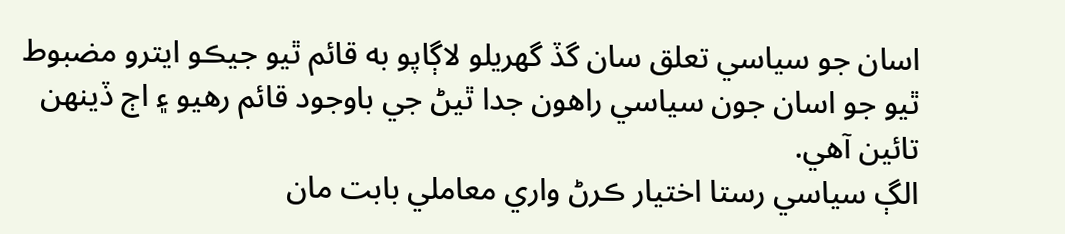اسان جو سياسي تعلق سان گڏ گھريلو لاڳاپو به قائم ٿيو جيڪو ايترو مضبوط ٿيو جو اسان جون سياسي راھون جدا ٿيڻ جي باوجود قائم رھيو ۽ اڄ ڏينھن تائين آھي.
الڳ سياسي رستا اختيار ڪرڻ واري معاملي بابت مان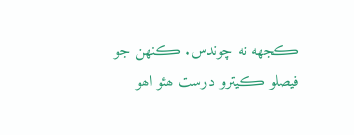ڪجهه نه چوندس. ڪنھن جو فيصلو ڪيترو درست ھئو اھو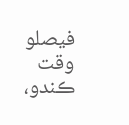فيصلو وقت ڪندو،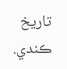تاريخ ڪندي.